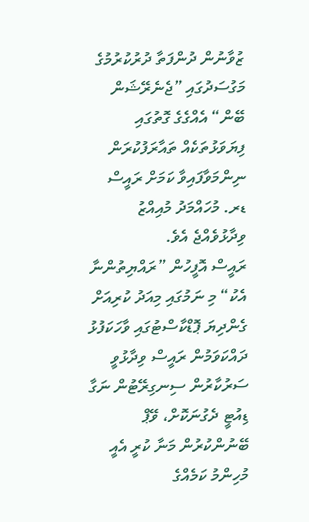ޒުވާނުން ދުންފަތާ ދުރުކުރުމުގެ މަގުސަދުގައި ”ޖެނެރޭޝަން ބޭން“ އެއްގެގެ ގޮތުގައި ފިޔަވަޅުތަކެއް ތައާރަފުކުރަން ނިންމަވާފައިވާ ކަމަށް ރައީސް ޑރ. މުހައްމަދު މުއިއްޒު ވިދާޅުވެއްޖެ އެވެ.
ރައީސް އޮފީހުން ”ރައްޔިތުންނާ އެކު“ މި ނަމުގައި މިއަދު ކުރިއަށް ގެންދިޔަ ޕޮޑްކާސްޓުގައި ވާހަކަފުޅު ދައްކަވަމުން ރައީސް ވިދާޅުވީ ސަރުކާރުން ސިނގިރޭޓުން ނަގާ ޑިއުޓީ ދެގުނަކޮށް، ވޭޕް ބޭނުންކުރުން މަނާ ކުރީ އެއީ މުހިންމު ކަމެއްގެ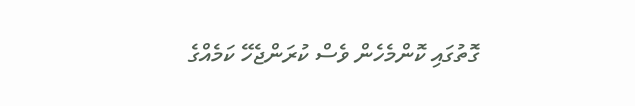ގޮތުގައި ކޮންމެހެން ވެސް ކުރަންޖެހޭ ކަމެއްގެ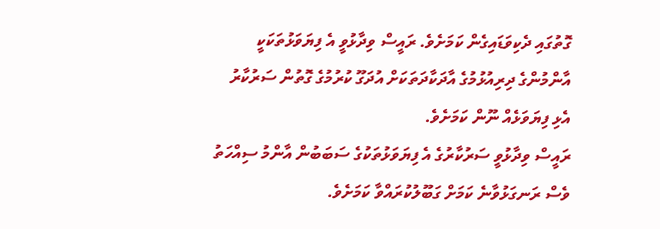ގޮތުގައި ދެކިވަޑައިގެން ކަމަށެވެ. ރައީސް ވިދާޅުވީ އެ ފިޔަވަޅުތަކަކީ އާންމުންގެ ދިރިއުޅުމުގެ އާދަކާދަތަކަށް އުދަގޫ ކުރުމުގެ ގޮތުން ސަރުކާރު އެޅި ފިޔަވަޅެއް ނޫން ކަމަށެވެ.
ރައީސް ވިދާޅުވީ ސަރުކާރުގެ އެ ފިޔަވަޅުތަކުގެ ސަބަބުން އާންމު ސިއްހަތު ވެސް ރަނގަޅުވާނެ ކަމަށް ގަބޫލުކުރައްވާ ކަމަށެވެ.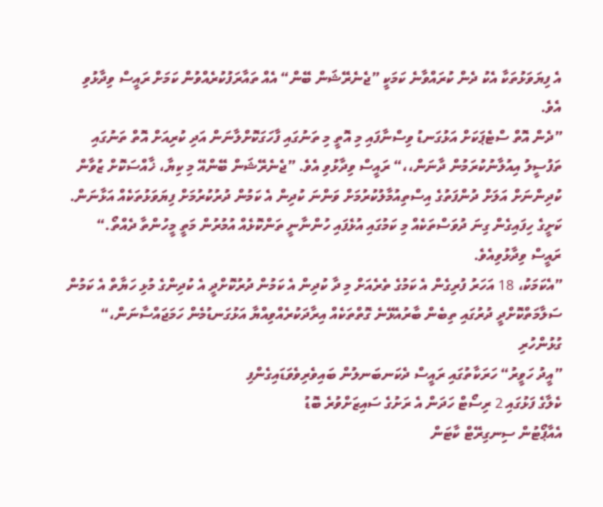އެ ފިޔަވަޅުތަކާ އެކު ދެން ކުރައްވާނެ ކަމަކީ ”ޖެނެރޭޝަން ބޭން“ އެއް ތައާރަފުކުރެއްވުން ކަމަށް ރައީސް ވިދާޅުވި އެވެ.
”ދެން އޮތް ސްޓެޕަކަށް އަޅުގަނޑު ވިސްނާފައި މި އޮތީ މި ތަނުގައި ފާހަގަކޮށްލާނަން އަދި ކުރިއަށް އޮތް ތަނުގައި ތަފުސީލު އިއުލާނުކުރަމުން ދާނަން،،“ ރައީސް ވިދާޅުވި އެވެ. ”ޖެނެރޭޝަން ބޭންއޭ މި ކިޔާ، ޚާއްސަކޮށް ޒުވާން ކުދިންނަށް އަލަށް ދުންފަތުގެ އިސްތިއުމާލުކުރުމަށް ވަންނަ ކުދިން އެ ކަމުން ދުރުކުރުމަށް ފިޔަވަޅުތަކެއް އަޅާނަން. ކަށީގެ ހިފައިގެން ގިނަ ދުވަސްތަކެއް މި ކަމުގައި އުޅެފައި ހުންނާނީ ތަންކޮޅެއް އުމުރުން މަތީ މީހުންތާ ދެއްތޯ.“ ރައީސް ވިދާޅުވިއެވެ.
”އެކަމަކު، 18 އަހަރު ފުރިގެން އެ ކަމުގެ ތެރެއަށް މި ދާ ކުދިން އެ ކަމުން ދުރުކޮށްދީ އެ ކުދިންގެ މުޅި ހަޔާތް އެ ކަމުން ސަލާމަތްކޮށްދީ ދުރުގައި ތިބެން ބާރުއެޅޭނެ ގޮތްތަކެއް އިރާދަކުރެއްވިއްޔާ އަޅުގަނޑުމެން ހަމަޖައްސާނަން،“
ގުޅުންހުރި
”އީދު ހަވީރު“ ހަރަކާތުގައި ރައީސް ދެކަނބަނލުން ބައިވެރިވެވަޑައިގެންފި
ކެލާގެ ފަޅުގައި 2 ރިސޯޓް ހަދަން އެ ރަށުގެ ސައިޒަށްވުރެ ބޮޑު
އެއާޕޯޓުން ސިނގިރޭޓް ކާޓަން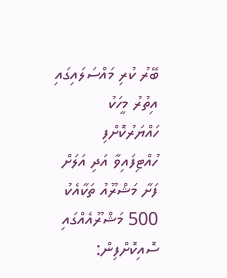ބޭރު ކުރި މައްސަލައިގައި އިތުރު މީހަކު ހައްޔަރުކޮށްފި
ހުއްޓިފައިވާ އަދި އަލަށް ފަށާ މަޝްރޫއު ތަކާއެކު 500 މަޝްރޫއެއްގައި ސޮއިކޮށްފިން: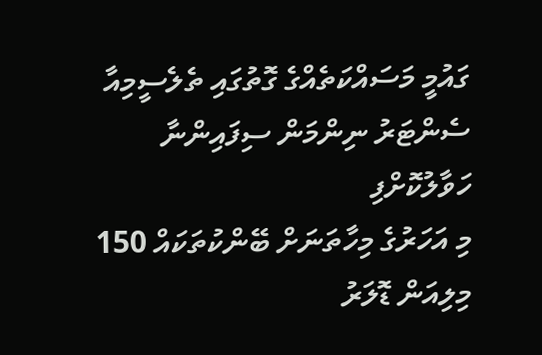ގައުމީ މަސައްކަތެއްގެ ގޮތުގައި ތެލެސީމިއާ ސެންޓަރު ނިންމަން ސިފައިންނާ ހަވާލުކޮށްފި
މި އަހަރުގެ މިހާތަނަށް ބޭންކުތަކައް 150 މިލިއަން ޑޮލަރު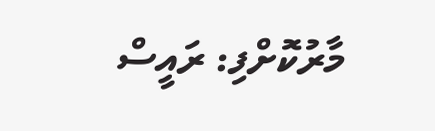މާރުކޮށްފި: ރައީސް